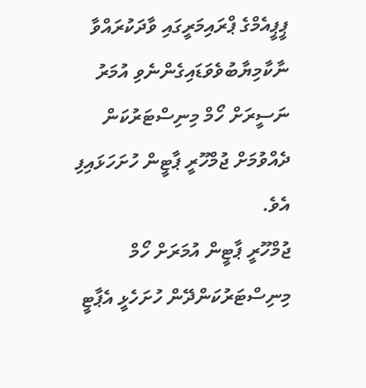ޕީޕީއެމްގެ ޕްރައިމަރީގައި ވާދަކުރައްވާ ނާކާމިޔާބުވެވަޑައިގެންނެވި އުމަރު ނަސީރަށް ހޯމް މިނިސްޓަރުކަން ދެއްވުމަށް ޖުމްހޫރީ ޕާޓީން ހުށަހަޅައިފި އެވެ.
ޖުމްހޫރީ ޕާޓީން އުމަރަށް ހޯމް މިނިސްޓަރުކަންދޭން ހުށަހެޅީ އެޕާޓީ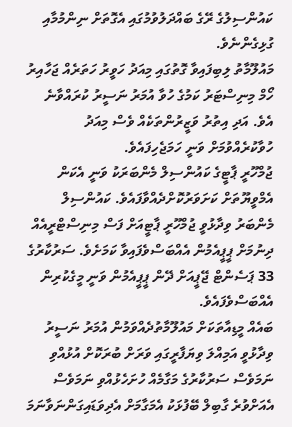ކައުންސިލުގެ ރޭގެ ބައްދަލުވުމުގައި އެގޮތަށް ނިންމުމާއި ގުޅިގެންނެވެ.
މައުލޫމާތު ލިބިފައިވާ ގޮތުގައި މިއަދު ހަވީރު ހަތަރެއް ޖަހާއިރު ހޯމް މިނިސްޓަރު ކަމުގެ ހުވާ އުމަރު ނަސީރު ކުރައްވާނެ އެވެ. އަދި އިތުރު ވަޒީރުންތަކެއް ވެސް މިއަދު ހުވާކުރެއްވުމަށް ވަނީ ހަމަޖެހިފައެވެ.
ޖުމްހޫރީ ޕާޓީގެ ކައުންސިލް މެންބަރަކު ވަނީ އެކަން އެމްވީޔޫތަށް ކަށަވަރުކޮށްދެއްވާފައެވެ. ކައުންސިލް މެންބަރު ވިދާޅުވީ ޖުމްހޫރީ ޕާޓީއަށް ފަސް މިނިސްޓްރީއެއް ދިނުމަށް ޕީޕީއެމުން އެއްބަސްވެފައިވާ ކަމަށެވެ. ސަރުކާރުގެ 33 ޕަސެންޓް ޖޭޕީއަށް ދޭން ޕީޕީއެމުން ވަނީ މީގެކުރިން އެއްބަސްވެފައެވެ.
ބައެއް މީޑިއާތަކަށް މައުލޫމާތުދެއްވަމުން އުމަރު ނަސީރު ވިދާޅުވީ އަމިއްލަ ވިޔަފާރީގައި ވަރަށް ބުރަކޮށް އުޅުއްވި ނަމަވެސް ސަރުކާރުގެ މަގާމެއް ހުށަހެޅުއްވި ނަމަވެސް އެއަށްވުރެ ގާބިލް ބޭފުޅަކު އެމަގާމަށް އެދިވަޑައިގަންނަވާނަމަ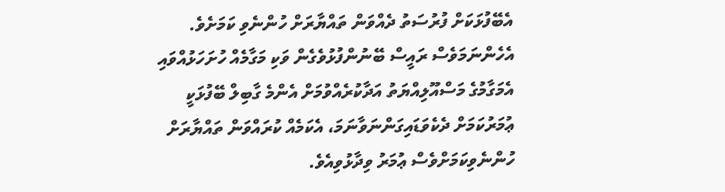އެބޭފުޅަކަށް ފުރުސަތު ދެއްވަން ތައްޔާރަށް ހުންނެވި ކަމަށެވެ.
އެހެންނަމަވެސް ރައީސް ބޭނުންފުޅުވެގެން ވަކި މަގާމެއް ހުށަހަޅުއްވައި އެމަގާމުގެ މަސްއޫލިއްޔަތު އަދާކުރެއްވުމަށް އެންމެ ގާބިލް ބޭފުޅަކީ ޢުމަރުކަމަށް ދެކެވަޑައިގަންނަވާނަމަ، އެކަމެއް ކުރައްވަން ތައްޔާރަށް ހުންނެވިކަމަށްވެސް ޢުމަރު ވިދާޅުވިއެވެ.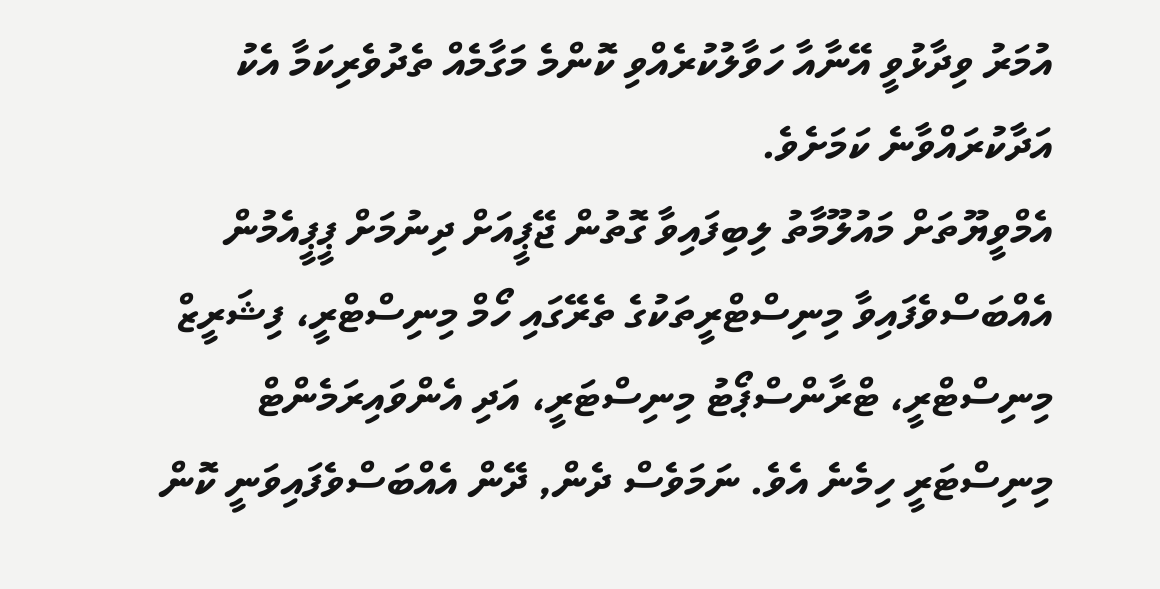އުމަރު ވިދާޅުވީ އޭނާއާ ހަވާލުކުރެއްވި ކޮންމެ މަގާމެއް ތެދުވެރިކަމާ އެކު އަދާކުރައްވާނެ ކަމަށެވެ.
އެމްވީޔޫތަށް މައުލޫމާތު ލިބިފައިވާ ގޮތުން ޖޭޕީއަށް ދިނުމަށް ޕީޕީއެމުން އެއްބަސްވެފައިވާ މިނިސްޓްރީތަކުގެ ތެރޭގައި ހޯމް މިނިސްޓްރީ، ފިޝަރީޒް މިނިސްޓްރީ، ޓްރާންސްޕޯޓު މިނިސްޓަރީ، އަދި އެންވައިރަމެންޓް މިނިސްޓަރީ ހިމެނެ އެވެ. ނަމަވެސް ދެން, ދޭން އެއްބަސްވެފައިވަނީ ކޮން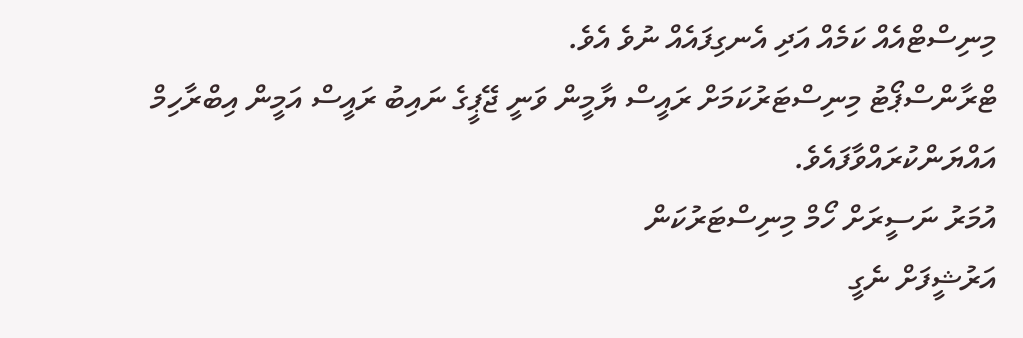މިނިސްޓްއެއް ކަމެއް އަދި އެނގިފައެއް ނުވެ އެވެ.
ޓްރާންސްޕޯޓު މިނިސްޓަރުކަމަށް ރައީސް ޔާމީން ވަނީ ޖޭޕީގެ ނައިބު ރައީސް އަމީން އިބްރާހިމް އައްޔަންކުރައްވާފައެވެ.
އުމަރު ނަސީރަށް ހޯމް މިނިސްޓަރުކަން
އަރުޝީފަށް ނެގީ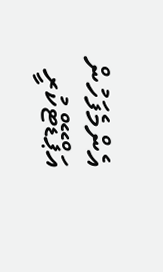އެންމެފަހުން އަޕްޑޭޓްކުރީ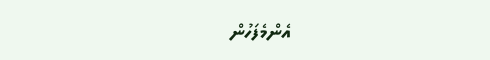އެންމެފަހުން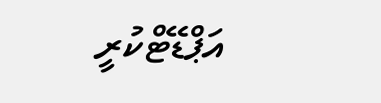އަޕްޑޭޓްކުރީ